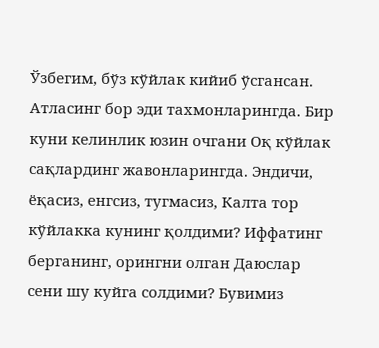Ўзбегим, бўз кўйлак кийиб ўсгансан. Атласинг бор эди тахмонларингда. Бир куни келинлик юзин очгани Оқ кўйлак сақлардинг жавонларингда. Эндичи, ёқасиз, енгсиз, тугмасиз, Калта тор кўйлакка кунинг қолдими? Иффатинг берганинг, орингни олган Даюслар сени шу куйга солдими? Бувимиз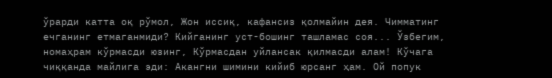ўрарди катта оқ рўмол, Жон иссиқ, кафансиз қолмайин дея. Чимматинг ечганинг етмаганмиди? Кийганинг уст-бошинг ташламас соя... Ўзбегим, номаҳрам кўрмасди юзинг, Кўрмасдан уйлансак қилмасди алам! Кўчага чиққанда майлига эди: Акангни шимини кийиб юрсанг ҳам. Ой попук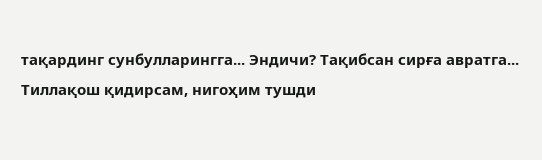тақардинг сунбулларингга... Эндичи? Тақибсан сирға авратга... Тиллақош қидирсам, нигоҳим тушди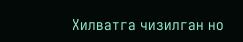Хилватга чизилган но